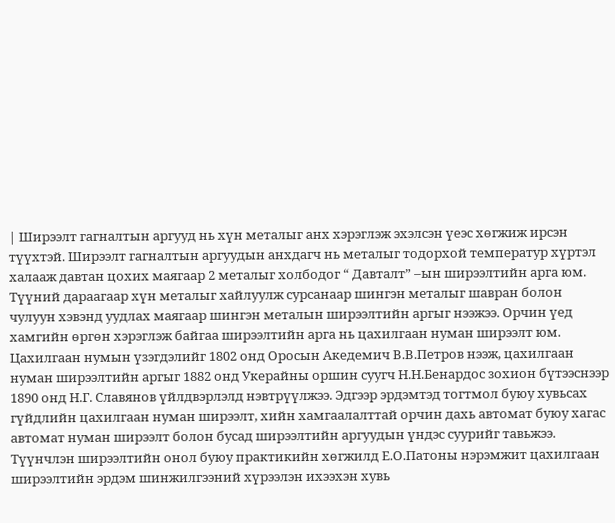| Ширээлт гагналтын аргууд нь хүн металыг анх хэрэглэж эхэлсэн үеэс хөгжиж ирсэн түүхтэй. Ширээлт гагналтын аргуудын анхдагч нь металыг тодорхой температур хүртэл халааж давтан цохих маягаар 2 металыг холбодог “ Давталт” –ын ширээлтийн арга юм. Түүний дараагаар хүн металыг хайлуулж сурсанаар шингэн металыг шавран болон чулуун хэвэнд уудлах маягаар шингэн металын ширээлтийн аргыг нээжээ. Орчин үед хамгийн өргөн хэрэглэж байгаа ширээлтийн арга нь цахилгаан нуман ширээлт юм. Цахилгаан нумын үзэгдэлийг 1802 онд Оросын Акедемич В.В.Петров нээж, цахилгаан нуман ширээлтийн аргыг 1882 онд Укерайны оршин суугч Н.Н.Бенардос зохион бүтээснээр 1890 онд Н.Г. Славянов үйлдвэрлэлд нэвтрүүлжээ. Эдгээр эрдэмтэд тогтмол буюу хувьсах гүйдлийн цахилгаан нуман ширээлт, хийн хамгаалалттай орчин дахь автомат буюу хагас автомат нуман ширээлт болон бусад ширээлтийн аргуудын үндэс суурийг тавьжээ. Түүнчлэн ширээлтийн онол буюу практикийн хөгжилд Е.О.Патоны нэрэмжит цахилгаан ширээлтийн эрдэм шинжилгээний хүрээлэн ихээхэн хувь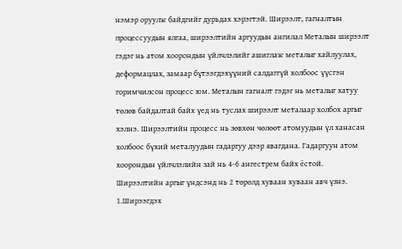нэмэр оруулж байдгийг дурьдах хэрэгтэй. Ширээлт, гагналтын процессуудын ялгаа, ширээлтийн аргуудын ангилал Металын ширээлт гэдэг нь атом хоорондын үйлчлэлийг ашиглаж металыг хайлуулах, деформацлах, замаар бүтээгдэхүүний салдаггүй холбоос үүсгэн горимчилсон процесс юм. Металын гагналт гэдэг нь металыг хатуу төлөв байдалтай байх үед нь туслах ширээлт металаар холбох аргыг хэлнэ. Ширээлтийн процесс нь зөвхөн чөлөөт атомуудын үл ханасан холбоос бүхий металуудын гадаргуу дээр явагдана. Гадаргуун атом хоорондын үйлчлэлийн зай нь 4-6 ангестрем байх ёстой. Ширээлтийн аргыг үндсэнд нь 2 төрөлд хуваан хуваан авч үзнэ. 1.Ширээгдэх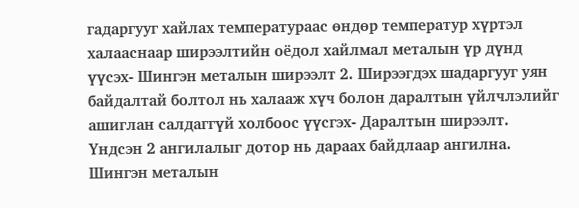гадаргууг хайлах температураас өндөр температур хүртэл халааснаар ширээлтийн оёдол хайлмал металын үр дүнд үүсэх- Шингэн металын ширээлт 2. Ширээгдэх шадаргууг уян байдалтай болтол нь халааж хүч болон даралтын үйлчлэлийг ашиглан салдаггүй холбоос үүсгэх- Даралтын ширээлт. Үндсэн 2 ангилалыг дотор нь дараах байдлаар ангилна. Шингэн металын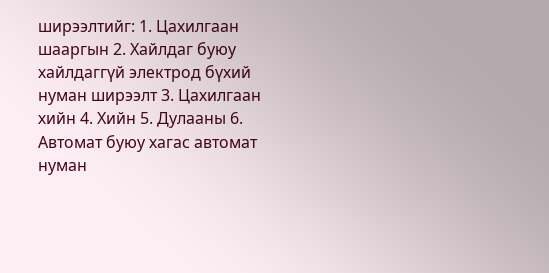ширээлтийг: 1. Цахилгаан шааргын 2. Хайлдаг буюу хайлдаггүй электрод бүхий нуман ширээлт 3. Цахилгаан хийн 4. Хийн 5. Дулааны 6. Автомат буюу хагас автомат нуман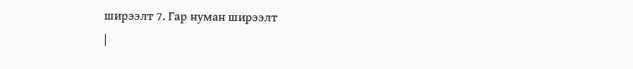ширээлт 7. Гар нуман ширээлт
|